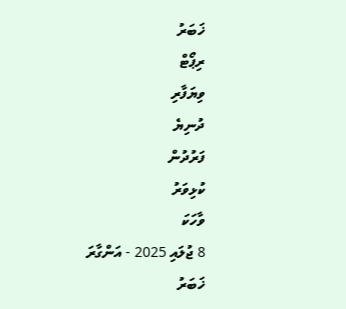ޚަބަރު
ރިޕޯޓް
ވިޔަފާރި
ދުނިޔެ
ފަރުދުން
ކުޅިވަރު
ވާހަކަ
8 ޖުލައި 2025 - އަންގާރަ
ޚަބަރު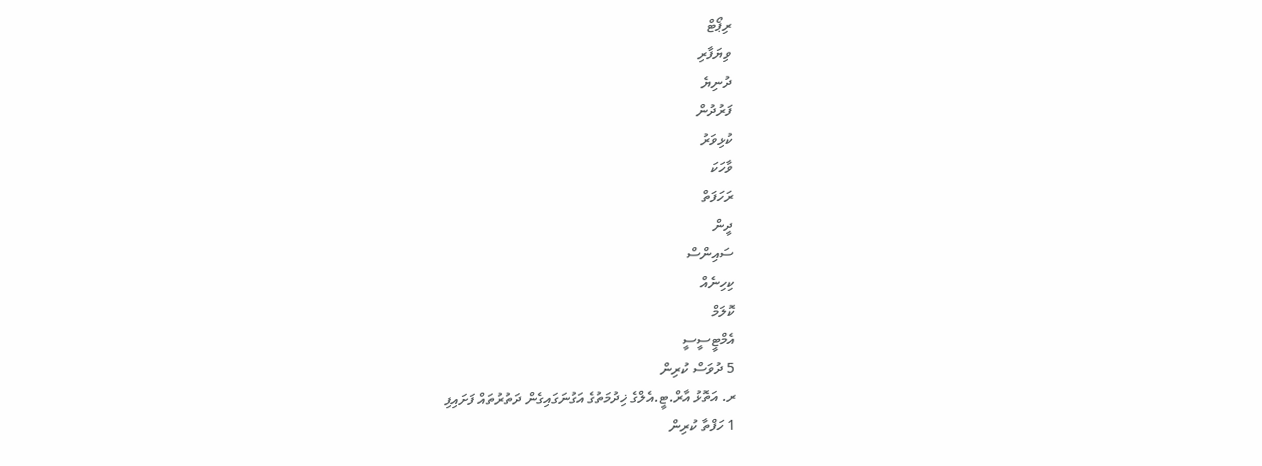ރިޕޯޓް
ވިޔަފާރި
ދުނިޔެ
ފަރުދުން
ކުޅިވަރު
ވާހަކަ
ރަހަފަތް
ދީން
ސައިންސް
ކިހިނެއް
ކޮލަމް
އެމްޓީސީސީ
5 ދުވަސް ކުރިން
ރ. އަތޮޅު އާރް.ޓީ.އެލްގެ ޚިދުމަތުގެ އަގުނަގައިގެން ދަތުރުތައް ފަށައިފި
1 ހަފްތާ ކުރިން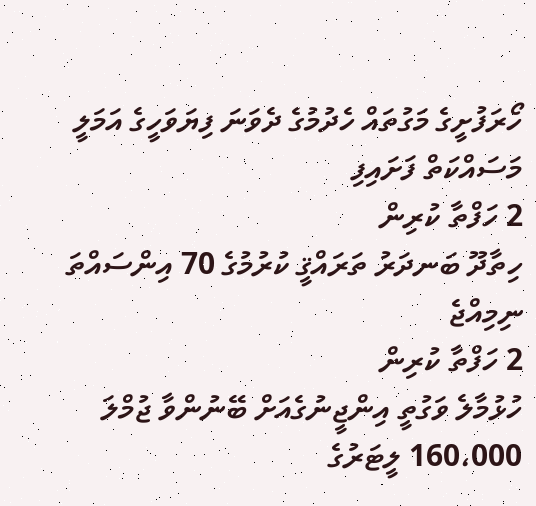ހޯރަފުށީގެ މަގުތައް ހެދުމުގެ ދެވަނަ ފިޔަވަހީގެ އަމަލީ މަސައްކަތް ފަށައިފި
2 ހަފްތާ ކުރިން
ހިތާދޫ ބަނދަރު ތަރައްޤީ ކުރުމުގެ 70 އިންސައްތަ ނިމިއްޖެ
2 ހަފްތާ ކުރިން
ހުޅުމާލެ ވަގުތީ އިންޖީނުގެއަށް ބޭނުންވާ ޖުމްލަ 160،000 ލީޓަރުގެ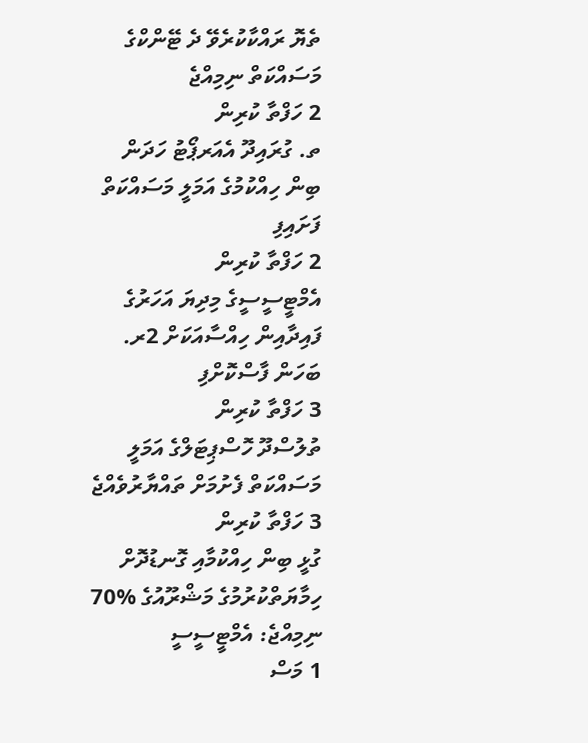ތެޔޮ ރައްކާކުރެވޭ ދެ ޓޭންކްގެ މަސައްކަތް ނިމިއްޖެ
2 ހަފްތާ ކުރިން
ތ. ގުރައިދޫ އެއަރޕޯޓު ހަދަން ބިން ހިއްކުމުގެ އަމަލީ މަސައްކަތް ފަށައިފި
2 ހަފްތާ ކުރިން
އެމްޓީސީސީގެ މިދިޔަ އަހަރުގެ ފައިދާއިން ހިއްސާއަކަށް 2ރ. ބަހަން ފާސްކޮށްފި
3 ހަފްތާ ކުރިން
ތުލުސްދޫ ހޮސްޕިޓަލްގެ އަމަލީ މަސައްކަތް ފެށުމަށް ތައްޔާރުވެއްޖެ
3 ހަފްތާ ކުރިން
ގުޅީ ބިން ހިއްކުމާއި ގޮނޑުދޮށް ހިމާޔަތްކުރުމުގެ މަޝްރޫއުގެ %70 ނިމިއްޖެ: އެމްޓީސީސީ
1 މަސް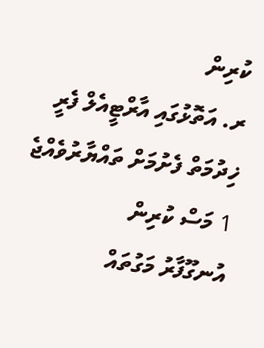ކުރިން
ރ. އަތޮޅުގައި އާރްޓީއެލް ފެރީ ޚިދުމަތް ފެށުމަށް ތައްޔާރުވެއްޖެ
1 މަސް ކުރިން
އުނގޫފާރު މަގުތައް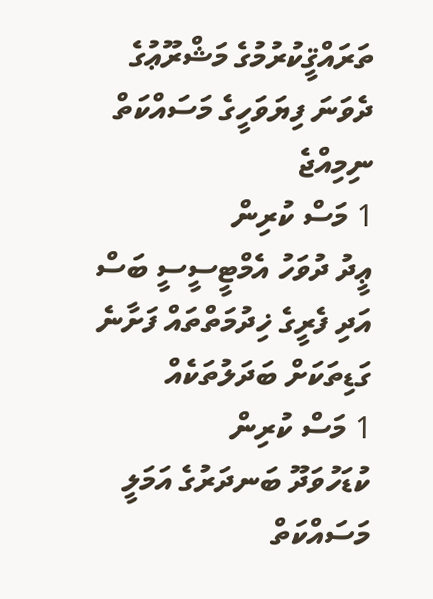ތަރައްޤީކުރުމުގެ މަޝްރޫޢުގެ ދެވަނަ ފިޔަވަހީގެ މަސައްކަތް ނިމިއްޖެ
1 މަސް ކުރިން
ޢީދު ދުވަހު އެމްޓީސީސީ ބަސް އަދި ފެރީގެ ޚިދުމަތްތައް ފަށާނެ ގަޑިތަކަށް ބަދަލުތަކެއް
1 މަސް ކުރިން
ކުޑަހުވަދޫ ބަނދަރުގެ އަމަލީ މަސައްކަތް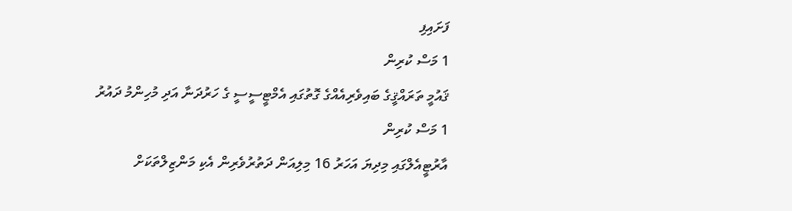ފަށައިފި
1 މަސް ކުރިން
ޤައުމީ ތަރައްޤީގެ ބައިވެރިއެއްގެ ގޮތުގައި އެމްޓީސީސީ ގެ ހަރުދަނާ އަދި މުހިންމު ދައުރު
1 މަސް ކުރިން
އާރުޓީއެލްގައި މިދިޔަ އަހަރު 16 މިލިއަން ދަތުރުވެރިން އެކި މަންޒިލްތަކަށް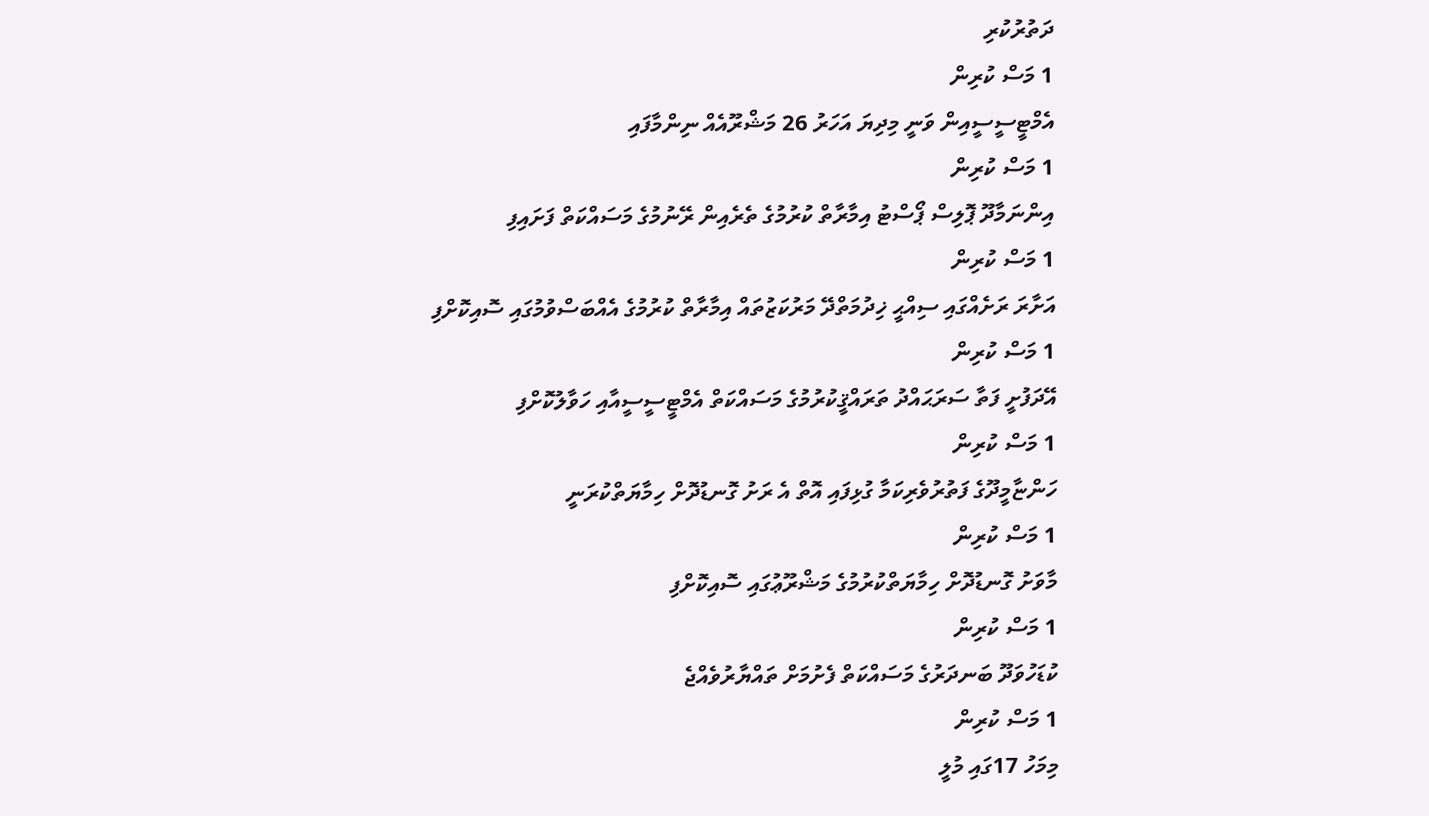ދަތުރުކުރި
1 މަސް ކުރިން
އެމްޓީސީސީއިން ވަނީ މިދިޔަ އަހަރު 26 މަޝްރޫއެއް ނިންމާފައި
1 މަސް ކުރިން
އިންނަމާދޫ ޕޮލިސް ޕޯސްޓު އިމާރާތް ކުރުމުގެ ތެރެއިން ރޭނުމުގެ މަސައްކަތް ފަށައިފި
1 މަސް ކުރިން
އަށާރަ ރަށެއްގައި ސިއްޙީ ޚިދުމަތްދޭ މަރުކަޒުތައް އިމާރާތް ކުރުމުގެ އެއްބަސްވުމުގައި ސޮއިކޮށްފި
1 މަސް ކުރިން
އޭދަފުށީ ފަތާ ސަރަޙައްދު ތަރައްޤީކުރުމުގެ މަސައްކަތް އެމްޓީސީސީއާއި ހަވާލުކޮށްފި
1 މަސް ކުރިން
ހަންޏާމީދޫގެ ފަތުރުވެރިކަމާ ގުޅިފައި އޮތް އެ ރަށު ގޮނޑުދޮށް ހިމާޔަތްކުރަނީ
1 މަސް ކުރިން
މާވަށު ގޮނޑުދޮށް ހިމާޔަތްކުރުމުގެ މަޝްރޫޢުގައި ސޮއިކޮށްފި
1 މަސް ކުރިން
ކުޑަހުވަދޫ ބަނދަރުގެ މަސައްކަތް ފެށުމަށް ތައްޔާރުވެއްޖެ
1 މަސް ކުރިން
މިމަހު 17ގައި މުލީ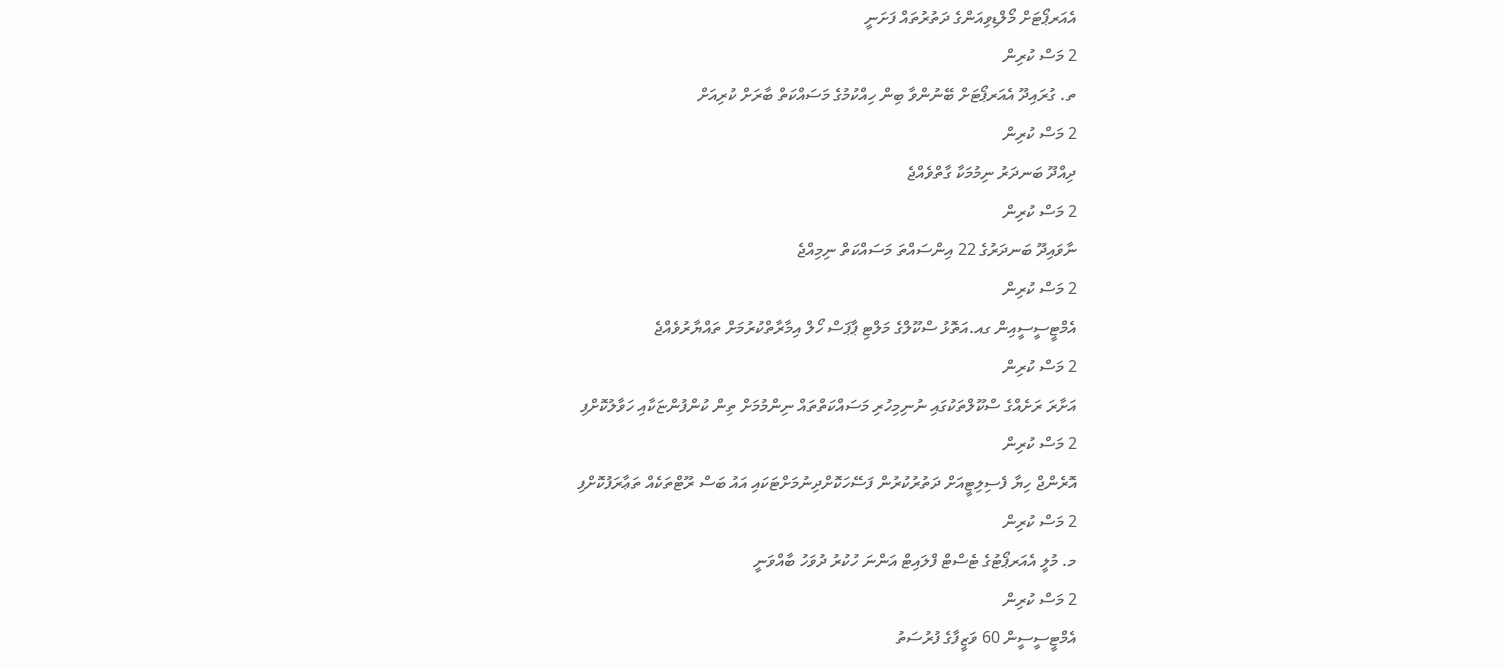އެއަރޕޯޓަށް މޯލްޑިވިއަންގެ ދަތުރުތައް ފަށަނީ
2 މަސް ކުރިން
ތ. ގުރައިދޫ އެއަރޕޯޓަށް ބޭނުންވާ ބިން ހިއްކުމުގެ މަސައްކަތް ބާރަށް ކުރިއަށް
2 މަސް ކުރިން
ދިއްދޫ ބަނދަރު ނިމުމަކާ ގާތްވެއްޖެ
2 މަސް ކުރިން
ނާވައިދޫ ބަނދަރުގެ 22 އިންސައްތަ މަސައްކަތް ނިމިއްޖެ
2 މަސް ކުރިން
އެމްޓީސީސީއިން ގއ.އަތޮޅު ސްކޫލްގެ މަލްޓި ޕާޕަސް ހޯލް އިމާރާތްކުރުމަށް ތައްޔާރުވެއްޖެ
2 މަސް ކުރިން
އަށާރަ ރަށެއްގެ ސްކޫލްތަކުގައި ނުނިމިހުރި މަސައްކަތްތައް ނިންމުމަށް ތިން ކުންފުންޏަކާއި ހަވާލުކޮށްފި
2 މަސް ކުރިން
އޮރެންޖް ހިޔާ ފެސިލިޓީއަށް ދަތުރުކުރުން ފަސޭހަކޮށްދިނުމަށްޓަކައި އައު ބަސް ރޫޓްތަކެއް ތަޢާރަފުކޮށްފި
2 މަސް ކުރިން
މ. މުލީ އެއަރޕޯޓުގެ ޓެސްޓް ފްލައިޓް އަންނަ ހުކުރު ދުވަހު ބާއްވަނީ
2 މަސް ކުރިން
އެމްޓީސީސީން 60 ވަޒީފާގެ ފުރުސަތު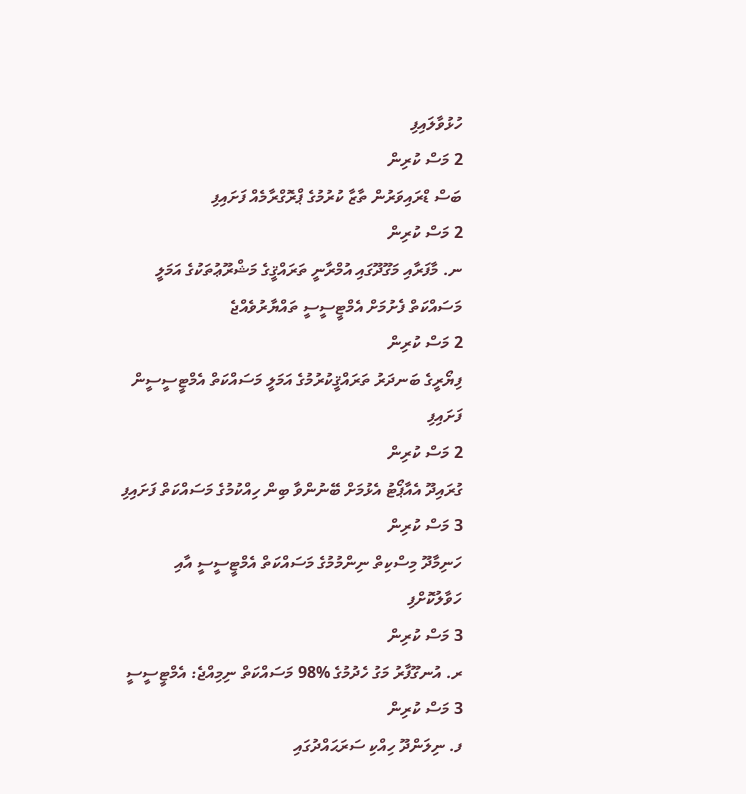ހުޅުވާލައިފި
2 މަސް ކުރިން
ބަސް ޑްރައިވަރުން ތާޒާ ކުރުމުގެ ޕްރޮގްރާމެއް ފަށައިފި
2 މަސް ކުރިން
ނ. މާފަރާއި މަގޫދޫގައި އުމްރާނީ ތަރައްޤީގެ މަޝްރޫޢުތަކުގެ އަމަލީ މަސައްކަތް ފެށުމަށް އެމްޓީސީސީ ތައްޔާރުވެއްޖެ
2 މަސް ކުރިން
ފިޔޯރީގެ ބަނދަރު ތަރައްޤީކުރުމުގެ އަމަލީ މަސައްކަތް އެމްޓީސީސީން ފަށައިފި
2 މަސް ކުރިން
ގުރައިދޫ އެއާޕޯޓު އެޅުމަށް ބޭނުންވާ ބިން ހިއްކުމުގެ މަސައްކަތް ފަށައިފި
3 މަސް ކުރިން
ހަނިމާދޫ މިސްކިތް ނިންމުމުގެ މަސައްކަތް އެމްޓީސީސީ އާއި ހަވާލުކޮށްފި
3 މަސް ކުރިން
ރ. އުނގޫފާރު މަގު ހެދުމުގެ %98 މަސައްކަތް ނިމިއްޖެ: އެމްޓީސީސީ
3 މަސް ކުރިން
ފ. ނިލަންދޫ ހިއްކި ސަރަޙައްދުގައި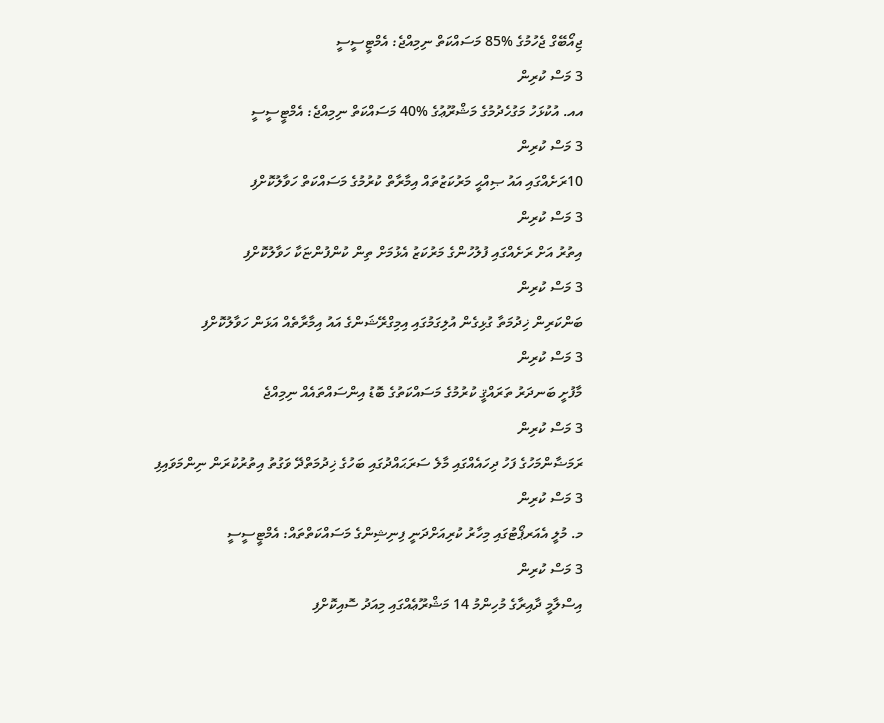ޖިއޯބޭގް ޖެހުމުގެ %85 މަސައްކަތް ނިމިއްޖެ: އެމްޓީސީސީ
3 މަސް ކުރިން
އއ. އުކުޅަހު މަގުހެދުމުގެ މަޝްރޫޢުގެ %40 މަސައްކަތް ނިމިއްޖެ: އެމްޓީސީސީ
3 މަސް ކުރިން
10ރަށެއްގައި އައު ޞިއްޙީ މަރުކަޒުތައް އިމާރާތް ކުރުމުގެ މަސައްކަތް ހަވާލުކޮށްފި
3 މަސް ކުރިން
އިތުރު އަށް ރަށެއްގައި ފުލުހުންގެ މަރުކަޒު އެޅުމަށް ތިން ކުންފުންޏަކާ ހަވާލުކޮށްފި
3 މަސް ކުރިން
ބަންކަރިން ޚިދުމަތާ ގުޅިގެން އުލިގަމުގައި އިމިގްރޭޝަންގެ އައު އިމާރާތެއް އަޅަން ހަވާލުކޮށްފި
3 މަސް ކުރިން
މާފުށީ ބަނދަރު ތަރައްޤީ ކުރުމުގެ މަސައްކަތުގެ ބޮޑު އިންސައްތައެއް ނިމިއްޖެ
3 މަސް ކުރިން
ރަމަޟާންމަހުގެ ފަހު ދިހައެއްގައި މާލެ ސަރަޙައްދުގައި ބަހުގެ ޚިދުމަތްދޭ ވަގުތު އިތުރުކުރަން ނިންމަވައިފި
3 މަސް ކުރިން
މ. މުލީ އެއަރޕޯޓުގައި މިހާރު ކުރިއަށްދަނީ ފިނިޝިންގެ މަސައްކަތްތައް: އެމްޓީސީސީ
3 މަސް ކުރިން
އިސްލާމީ ދާއިރާގެ މުހިންމު 14 މަޝްރޫޢެއްގައި މިއަދު ސޮއިކޮށްފި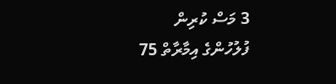3 މަސް ކުރިން
ފުލުހުންގެ އިމާރާތް 75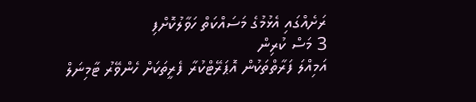ރަށެއްގައި އެޅުމުގެ މަސައްކަތް ހަވާލުކޮށްފި
3 މަސް ކުރިން
އަމިއްލަ ފަރާތްތަކުން އޮޕަރޭޓްކުރާ ފެރީތަކަށް ހެންވޭރު ޓާމިނަލް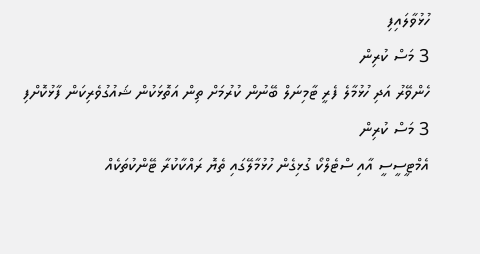ހުޅުވާލައިފި
3 މަސް ކުރިން
ހެންވޭރު އަދި ހުޅުމާލެ ފެރީ ޓާމިނަލް ބޭނުން ކުރުމަށް ތިން އަތޮޅަކުން ޝައުގުވެރިކަން ފާޅުކޮށްފި
3 މަސް ކުރިން
އެމްޓީސީސީ އާއި ސްޓެލްކޯ ގުޅިގެން ހުޅުމާލޭގައި ތެޔޮ ރައްކާކުރާ ޓޭންކުތަކެއް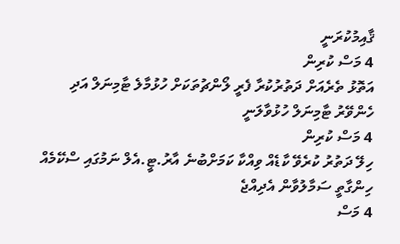ޤާއިމުކުރަނީ
4 މަސް ކުރިން
އަތޮޅު ތެރެއަށް ދަތުރުކުރާ ފެރީ ލޯންޗުތަކަށް ހުޅުމާލެ ޓާމިނަލް އަދި ހެންވޭރު ޓާމިނަލް ހުޅުވާލަނީ
4 މަސް ކުރިން
ހިލޭ ދަތުރު ކުރެވޭ ކާޑެއް ވިއްކާ ކަމަށްބުނެ އާރު.ޓީ.އެލް ނަމުގައި ސްކޭމެއް ހިންގާތީ ސަމާލުވާން އެދިއްޖެ
4 މަސް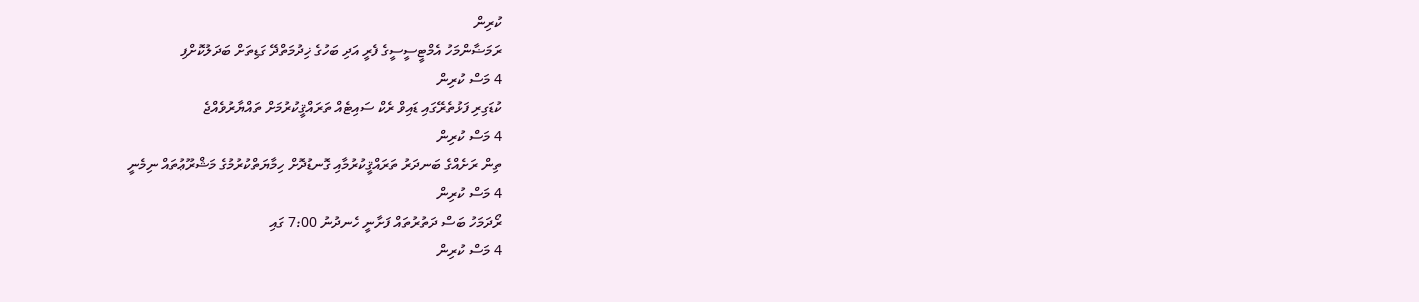ކުރިން
ރަމަޟާންމަހު އެމްޓީސީސީގެ ފެރީ އަދި ބަހުގެ ޚިދުމަތްދޭ ގަޑިތަށް ބަދަލުކޮށްފި
4 މަސް ކުރިން
ކުޑަގިރި ފަޅުތެރޭގައި ޑައިވް ރެކް ސައިޓެއް ތަރައްޤީކުރުމަށް ތައްޔާރުވެއްޖެ
4 މަސް ކުރިން
ތިން ރަށެއްގެ ބަނދަރު ތަރައްޤީކުރުމާއި ގޮނޑުދޮށް ހިމާޔަތްކުރުމުގެ މަޝްރޫޢުތައް ނިމެނީ
4 މަސް ކުރިން
ރޯދަމަހު ބަސް ދަތުރުތައް ފަށާނީ ހެނދުނު 7:00 ގައި
4 މަސް ކުރިން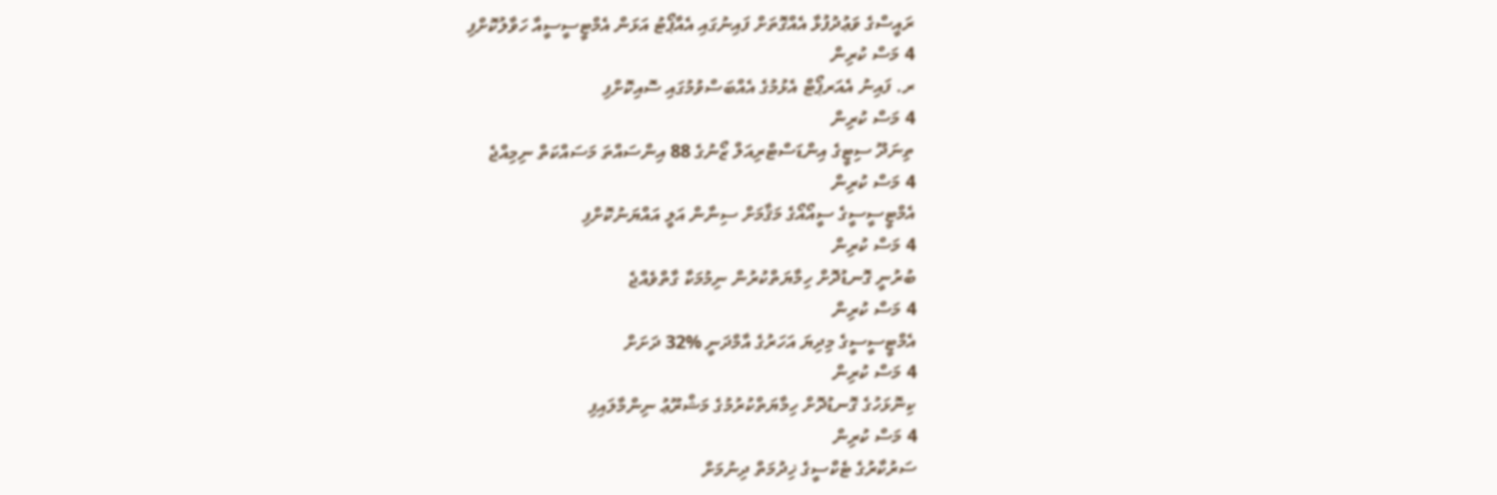ރައީސްގެ ވަޢުދުފުޅާ އެއްގޮތަށް ފައިނުގައި އެއާޕޯޓު އަޅަން އެމްޓީސީސީއާ ހަވާލުކޮށްފި
4 މަސް ކުރިން
ރ. ފައިނު އެއަރޕޯޓް އެޅުމުގެ އެއްބަސްވުމުގައި ސޮއިކޮށްފި
4 މަސް ކުރިން
ތިނަދޫ ސިޓީގެ އިންޑަސްޓްރިއަލް ޒޯނުގެ 88 އިންސައްތަ މަސައްކަތް ނިމިއްޖެ
4 މަސް ކުރިން
އެމްޓީސީސީގެ ސީއޯއޯގެ މަޤާމަށް ސިނާން އަލީ އައްޔަނުކޮށްފި
4 މަސް ކުރިން
ބުރުނީ ގޮނޑުދޮށް ހިމާޔަތްކުރުން ނިމުމަކާ ގާތްވެއްޖެ
4 މަސް ކުރިން
އެމްޓީސީސީގެ މިދިޔަ އަހަރުގެ އާމްދަނީ %32 ދަށަށް
4 މަސް ކުރިން
ކިނޮޅަހުގެ ގޮނޑުދޮށް ހިމާޔަތްކުރުމުގެ މަޝްރޫޢު ނިންމާލައިފި
4 މަސް ކުރިން
ސަރުކާރުގެ ޓެކްސީގެ ޚިދުމަތް ދިނުމަށް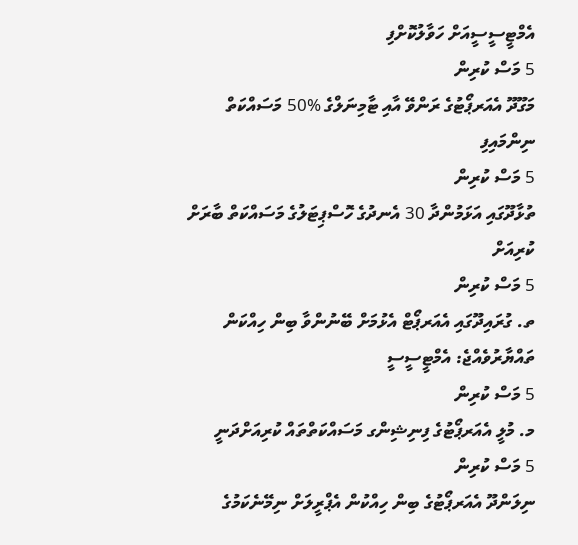އެމްޓީސީސީއަށް ހަވާލުކޮށްފި
5 މަސް ކުރިން
މަގޫދޫ އެއަރޕޯޓުގެ ރަންވޭ އާއި ޓާމިނަލްގެ %50 މަސައްކަތް ނިންމައިފި
5 މަސް ކުރިން
ތުޅާދޫގައި އަޅަމުންދާ 30 އެނދުގެ ހޮސްޕިޓަލުގެ މަސައްކަތް ބާރަށް ކުރިއަށް
5 މަސް ކުރިން
ތ. ގުރައިދޫގައި އެއަރޕޯޓް އެޅުމަށް ބޭނުންވާ ބިން ހިއްކަން ތައްޔާރުވެއްޖެ: އެމްޓީސީސީ
5 މަސް ކުރިން
މ. މުލީ އެއަރޕޯޓުގެ ފިނިޝިންގ މަސައްކަތްތައް ކުރިއަށްދަނީ
5 މަސް ކުރިން
ނިލަންދޫ އެއަރޕޯޓުގެ ބިން ހިއްކުން އެޕްރީލަށް ނިމޭނެކަމުގެ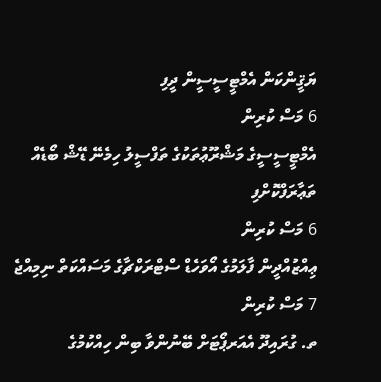ޔަޤީންކަން އެމްޓީސީސީން ދީފި
6 މަސް ކުރިން
އެމްޓީސީސީގެ މަޝްރޫޢުތަކުގެ ތަފްސީލު ހިމެނޭ ޑޭޝް ބޯޑެއް ތަޢާރަފްކޮށްފި
6 މަސް ކުރިން
ޢިއްޒުއްދީން ފާލަމުގެ އޯވަހެޑް ސްޓްރަކްޗާގެ މަސައްކަތް ނިމިއްޖެ
7 މަސް ކުރިން
ތ. ގުރައިދޫ އެއަރޕޯޓަށް ބޭނުންވާ ބިން ހިއްކުމުގެ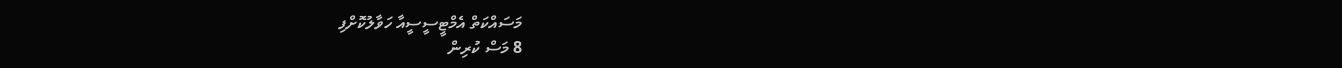މަސައްކަތް އެމްޓީސީސީއާ ހަވާލުކޮށްފި
8 މަސް ކުރިން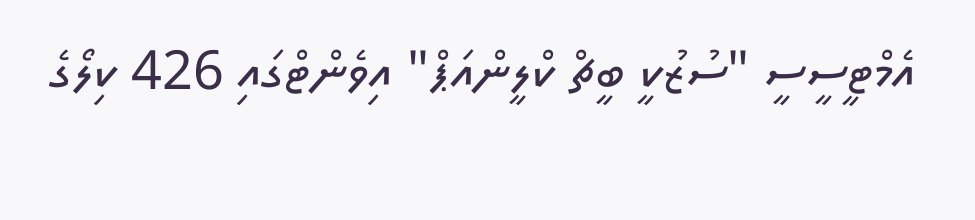އެމްޓީސީސީ "ސުޒުކީ ބީޗް ކްލީންއަޕް" އިވެންޓްގައި 426 ކިލޯގެ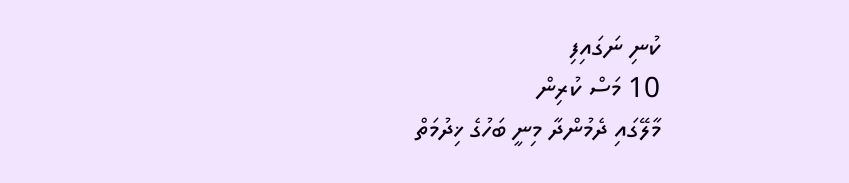ކުނި ނަގައިފި
10 މަސް ކުރިން
މާލޭގައި ދެމުންދާ މިނީ ބަހުގެ ޚިދުމަތް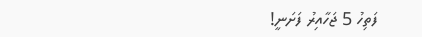ފަތިހު 5 ޖަހާއިރު ފަށަނީ!